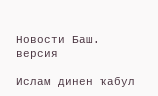Новости Баш. версия

Ислам динен ҡабул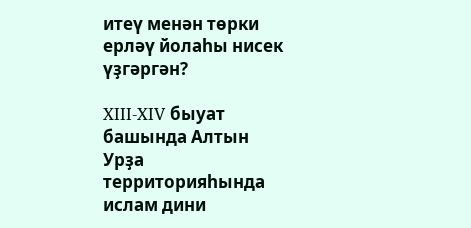итеү менән төрки ерләү йолаһы нисек үҙгәргән?

XIII-XIV быуат башында Алтын Урҙа территорияһында ислам дини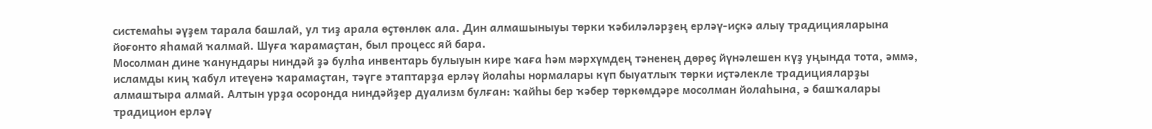системаһы әүҙем тарала башлай, ул тиҙ арала өҫтөнлөк ала. Дин алмашыныуы төрки ҡәбиләләрҙең ерләү-иҫкә алыу традицияларына йоғонто яһамай ҡалмай. Шуға ҡарамаҫтан, был процесс яй бара.
Мосолман дине ҡанундары ниндәй ҙә булһа инвентарь булыуын кире ҡаға һәм мәрхүмдең тәненең дөрөҫ йүнәлешен күҙ уңында тота, әммә, исламды киң ҡабул итеүенә ҡарамаҫтан, тәүге этаптарҙа ерләү йолаһы нормалары күп быуатлыҡ төрки иҫтәлекле традицияларҙы алмаштыра алмай. Алтын урҙа осоронда ниндәйҙер дуализм булған: ҡайһы бер ҡәбер төркөмдәре мосолман йолаһына, ә башҡалары традицион ерләү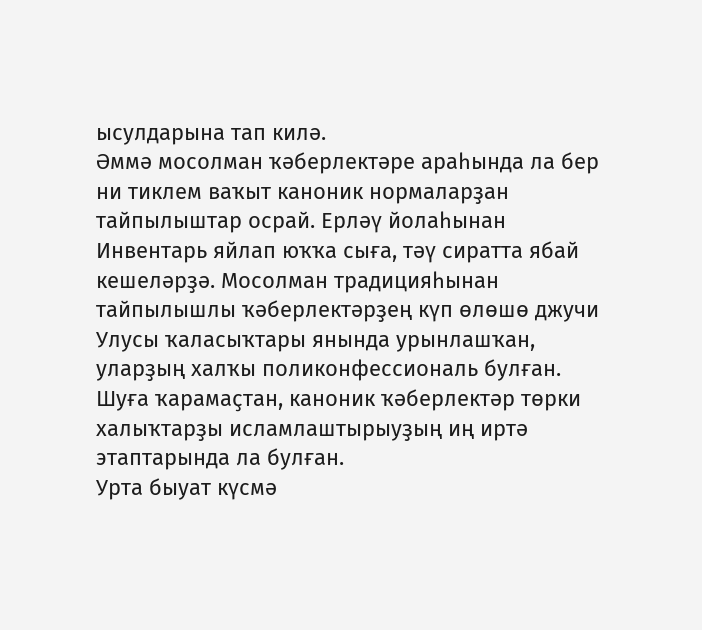ысулдарына тап килә.
Әммә мосолман ҡәберлектәре араһында ла бер ни тиклем ваҡыт каноник нормаларҙан тайпылыштар осрай. Ерләү йолаһынан Инвентарь яйлап юҡҡа сыға, тәү сиратта ябай кешеләрҙә. Мосолман традицияһынан тайпылышлы ҡәберлектәрҙең күп өлөшө джучи Улусы ҡаласыҡтары янында урынлашҡан, уларҙың халҡы поликонфессиональ булған. Шуға ҡарамаҫтан, каноник ҡәберлектәр төрки халыҡтарҙы исламлаштырыуҙың иң иртә этаптарында ла булған.
Урта быуат күсмә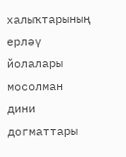халыҡтарының ерләү йолалары мосолман дини догматтары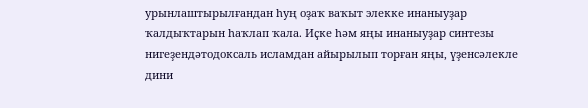урынлаштырылғандан һуң оҙаҡ ваҡыт элекке инаныуҙар ҡалдыҡтарын һаҡлап ҡала. Иҫке һәм яңы инаныуҙар синтезы нигеҙендәтодоксаль исламдан айырылып торған яңы, үҙенсәлекле дини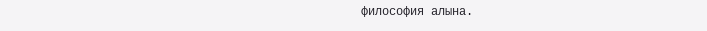философия алына.